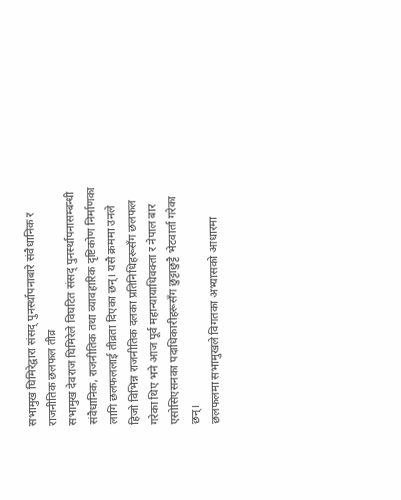सभामुख घिमिरेद्वारा संसद् पुनर्स्थापनाबारे संवैधानिक र राजनीतिक छलफल तीव्र
सभामुख देवराज घिमिरेले विघटित संसद् पुनर्स्थापनासम्बन्धी संवैधानिक, राजनीतिक तथा व्यावहारिक दृष्टिकोण निर्माणका लागि छलफललाई तीव्रता दिएका छन्। यसै क्रममा उनले हिजो विभिन्न राजनीतिक दलका प्रतिनिधिहरूसँग छलफल गरेका थिए भने आज पूर्व महान्यायाधिवक्ता र नेपाल बार एसोसिएसनका पदाधिकारीहरूसँग छुट्टाछुट्टै भेटवार्ता गरेका छन्।
छलफलमा सभामुखले विगतका अभ्यासको आधारमा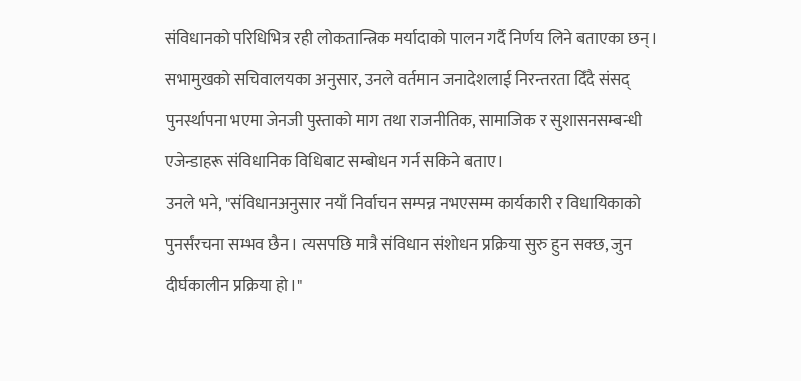संविधानको परिधिभित्र रही लोकतान्त्रिक मर्यादाको पालन गर्दै निर्णय लिने बताएका छन्। सभामुखको सचिवालयका अनुसार, उनले वर्तमान जनादेशलाई निरन्तरता दिँदै संसद् पुनर्स्थापना भएमा जेनजी पुस्ताको माग तथा राजनीतिक, सामाजिक र सुशासनसम्बन्धी एजेन्डाहरू संविधानिक विधिबाट सम्बोधन गर्न सकिने बताए।
उनले भने, "संविधानअनुसार नयाँ निर्वाचन सम्पन्न नभएसम्म कार्यकारी र विधायिकाको पुनर्संरचना सम्भव छैन। त्यसपछि मात्रै संविधान संशोधन प्रक्रिया सुरु हुन सक्छ, जुन दीर्घकालीन प्रक्रिया हो।"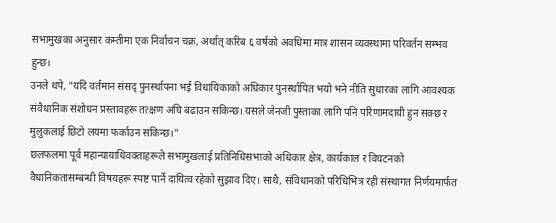सभामुखका अनुसार कम्तीमा एक निर्वाचन चक्र, अर्थात् करिब ६ वर्षको अवधिमा मात्र शासन व्यवस्थामा परिवर्तन सम्भव हुन्छ।
उनले थपे, "यदि वर्तमान संसद् पुनर्स्थापना भई विधायिकाको अधिकार पुनर्स्थापित भयो भने नीति सुधारका लागि आवश्यक संवैधानिक संशोधन प्रस्तावहरू तत्क्षण अघि बढाउन सकिन्छ। यसले जेनजी पुस्ताका लागि पनि परिणामदायी हुन सक्छ र मुलुकलाई छिटो लयमा फर्काउन सकिन्छ।"
छलफलमा पूर्व महान्यायाधिवक्ताहरूले सभामुखलाई प्रतिनिधिसभाको अधिकार क्षेत्र, कार्यकाल र विघटनको वैधानिकतासम्बन्धी विषयहरू स्पष्ट पार्ने दायित्व रहेको सुझाव दिए। साथै, संविधानको परिधिभित्र रही संस्थागत निर्णयमार्फत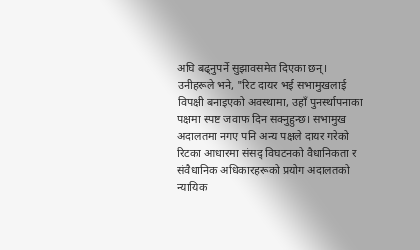अघि बढ्नुपर्ने सुझावसमेत दिएका छन्।
उनीहरूले भने, "रिट दायर भई सभामुखलाई विपक्षी बनाइएको अवस्थामा, उहाँ पुनर्स्थापनाका पक्षमा स्पष्ट जवाफ दिन सक्नुहुन्छ। सभामुख अदालतमा नगए पनि अन्य पक्षले दायर गरेको रिटका आधारमा संसद् विघटनको वैधानिकता र संवैधानिक अधिकारहरूको प्रयोग अदालतको न्यायिक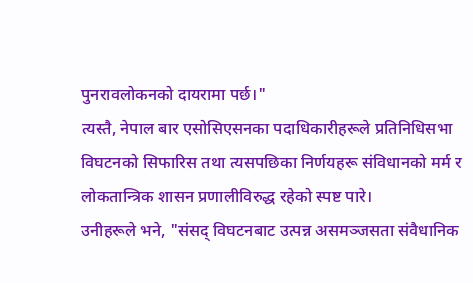पुनरावलोकनको दायरामा पर्छ।"
त्यस्तै, नेपाल बार एसोसिएसनका पदाधिकारीहरूले प्रतिनिधिसभा विघटनको सिफारिस तथा त्यसपछिका निर्णयहरू संविधानको मर्म र लोकतान्त्रिक शासन प्रणालीविरुद्ध रहेको स्पष्ट पारे।
उनीहरूले भने, "संसद् विघटनबाट उत्पन्न असमञ्जसता संवैधानिक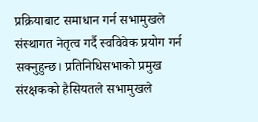प्रक्रियाबाट समाधान गर्न सभामुखले संस्थागत नेतृत्व गर्दै स्वविवेक प्रयोग गर्न सक्नुहुन्छ। प्रतिनिधिसभाको प्रमुख संरक्षकको हैसियतले सभामुखले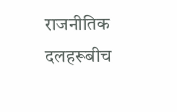राजनीतिक दलहरूबीच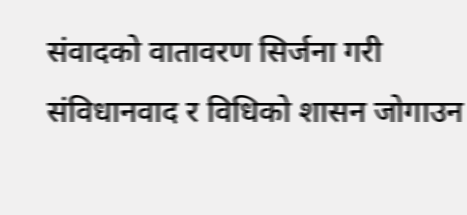संवादको वातावरण सिर्जना गरी संविधानवाद र विधिको शासन जोगाउन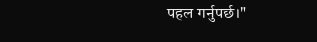पहल गर्नुपर्छ।"